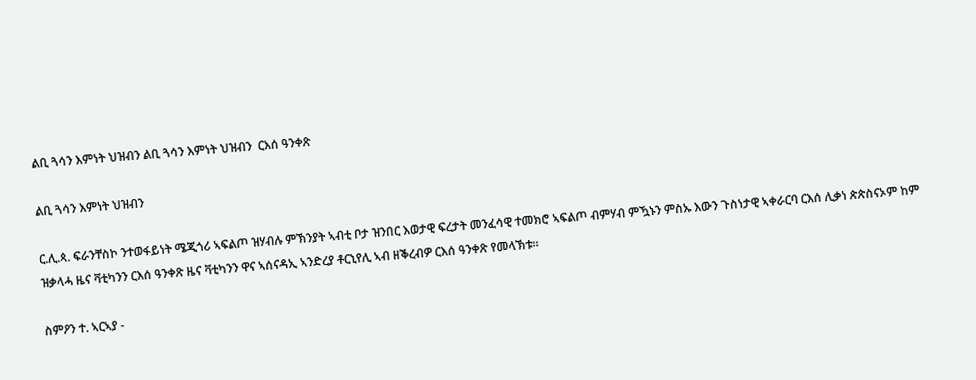ልቢ ጓሳን እምነት ህዝብን ልቢ ጓሳን እምነት ህዝብን  ርእሰ ዓንቀጽ

ልቢ ጓሳን እምነት ህዝብን

ር.ሊ.ጳ. ፍራንቸስኮ ንተወፋይነት ሜጂጎሪ ኣፍልጦ ዝሃብሉ ምኽንያት ኣብቲ ቦታ ዝንበር እወታዊ ፍረታት መንፈሳዊ ተመክሮ ኣፍልጦ ብምሃብ ምዃኑን ምስኡ እውን ጉስነታዊ ኣቀራርባ ርእሰ ሊቃነ ጵጵስናኦም ከም ዝቃላሓ ዜና ቫቲካንን ርእሰ ዓንቀጽ ዜና ቫቲካንን ዋና ኣሰናዳኢ ኣንድረያ ቶርኒየሊ ኣብ ዘቕረብዎ ርእሰ ዓንቀጽ የመላኽቱ።

ስምዖን ተ. ኣርኣያ -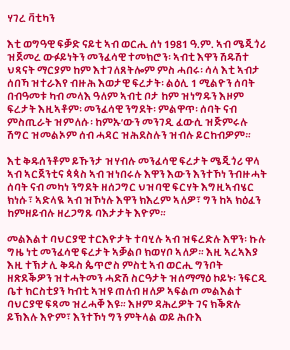ሃገረ ቫቲካን

እቲ ወግዓዊ ፍቓድ ናይቲ ኣብ ወርሒ ሰነ 1981 ዓ.ም. ኣብ ሜጂጎሪ ዝጀመረ ውፉይነትን መንፈሳዊ ተመክሮን፡ ኣብቲ እዋን ሽዱሽተ ህጻናት ማርያም ከም እተገለጸትሎም ምስ ሓበሩ፡ ሳላ እቲ ኣብታ ሰበኻ ዝተራእየ ብዙሕ እወታዊ ፍረታት፡ ልዕሊ 1 ሚልዮን ሰባት በብዓመቱ ካብ መላእ ዓለም ኣብቲ ቦታ ከም ዝነግዱን እዞም ፍረታት እዚኣቶም፡ መንፈሳዊ ንግደት፡ ምልዋጥ፡ ሰባት ናብ ምስጢራት ዝምለሱ፡ ከምኡ’ውን መንገዲ ፈውሲ ዝጅምሩሉ ሽግር ዝመልኦም ሰብ ሓዳር ዝሕደስሉን ዝብሉ ይርከብዎም።

እቲ ቅዱሰንቶም ይኹንታ ዝሃብሉ መንፈሳዊ ፍረታት ሜጂጎሪ ዋላ ኣብ ኣርጀንቲና ጳጳስ ኣብ ዝነበሩሉ እዋን እውን እንተኾነ ንብዙሓት ሰባት ናብ መካነ ንግደት ዘሰጋግር ህዝባዊ ፍርሃት እግዚኣብሄር ክነሱ፣ ኣድላዪ ኣብ ዝኾነሉ እዋን ክእረም ኣለዎ፣ ግን ከኣ ክዕፈን ከምዘይብሉ ዘረጋግጹ ባእታታት እዮም።

መልእልተ ባህርያዊ ተርእዮታት ተባሂሉ ኣብ ዝፍረድሉ እዋን፡ ኩሉ ግዜ ነቲ መንፈሳዊ ፍረታት ኣቓልቦ ክወሃቦ ኣለዎ። እዚ ኣረኣእያ እዚ ተኽታሊ ቅዱስ ጴጥሮስ ምስቲ ኣብ ወርሒ ግንቦት ዘጽደቕዎን ዝተሓትመን ሓድሽ ስርዓታት ዝሰማማዕ ኮይኑ፡ ንፍርዲ ቤተ ክርስቲያን ካብቲ ኣዝዩ ጠለብ ዘለዎ ኣፍልጦ መልእልተ ባህርያዊ ፍጻመ ዝረሓቐ እዩ። እዞም ዳሕረዎት ገና ክቕጽሉ ይኽእሉ እዮም፣ እንተኾነ ግን ምትላል ወይ ሕቡእ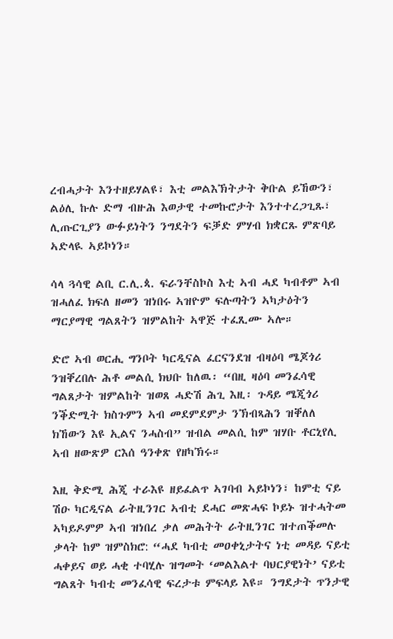ረብሓታት እንተዘይሃልዩ፣ እቲ መልእኽትታት ቅቡል ይኸውን፣ ልዕሊ ኩሉ ድማ ብዙሕ እወታዊ ተመኩሮታት እንተተረጋጊጹ፣ ሊጡርጊያን ውፉይነትን ንግደትን ፍቓድ ምሃብ ክቋርጹ ምጽባይ ኣድላዪ ኣይኮነን።

ሳላ ጓሳዊ ልቢ ር.ሊ.ጳ. ፍራንቸስኮስ እቲ ኣብ ሓደ ካብቶም ኣብ ዝሓለፈ ክፍለ ዘመን ዝነበሩ ኣዝዮም ፍሉጣትን ኣካታዕትን ማርያማዊ ግልጸትን ዝምልከት ኣዋጅ ተፈጺሙ ኣሎ።

ድሮ ኣብ ወርሒ ግንቦት ካርዲናል ፈርናንደዝ ብዛዕባ ሜጆጎሪ ንዝቐረበሉ ሕቶ መልሲ ክህቡ ከለዉ፡ “በዚ ዛዕባ መንፈሳዊ ግልጸታት ዝምልከት ዝወጸ ሓድሽ ሕጊ እዚ፡ ጉዳይ ሜጂጎሪ ንቕድሚት ክስጉምን ኣብ መደምደምታ ንኽብጻሕን ዝቐለለ ክኸውን እዩ ኢልና ንሓስብ” ዝብል መልሲ ከም ዝሃቡ ቶርኒየሊ ኣብ ዘውጽዎ ርእሰ ዓንቀጽ የዘካኽሩ።

እዚ ቅድሚ ሕጂ ተራእዩ ዘይፈልጥ ኣገባብ ኣይኮነን፣ ከምቲ ናይ ሽዑ ካርዲናል ራትዚንገር ኣብቲ ደሓር መጽሓፍ ኮይኑ ዝተሓትመ ኣካይዶምዎ ኣብ ዝነበረ ቃለ መሕትት ራትዚንገር ዝተጠቕመሉ ቃላት ከም ዝምስክሮ: “ሓደ ካብቲ መዐቀኒታትና ነቲ መዳይ ናይቲ ሓቀይና ወይ ሓቂ ተባሂሉ ዝግመት ‘መልእልተ ባህርያዊነት’ ናይቲ ግልጸት ካብቲ መንፈሳዊ ፍረታቱ ምፍላይ እዩ። ንግደታት ጥንታዊ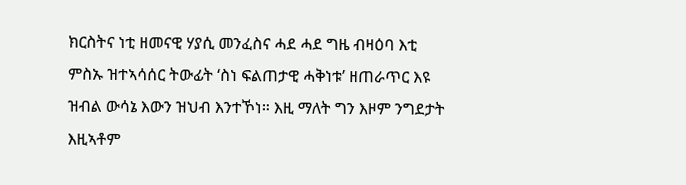ክርስትና ነቲ ዘመናዊ ሃያሲ መንፈስና ሓደ ሓደ ግዜ ብዛዕባ እቲ ምስኡ ዝተኣሳሰር ትውፊት ‘ስነ ፍልጠታዊ ሓቅነቱ’ ዘጠራጥር እዩ ዝብል ውሳኔ እውን ዝህብ እንተኾነ። እዚ ማለት ግን እዞም ንግደታት እዚኣቶም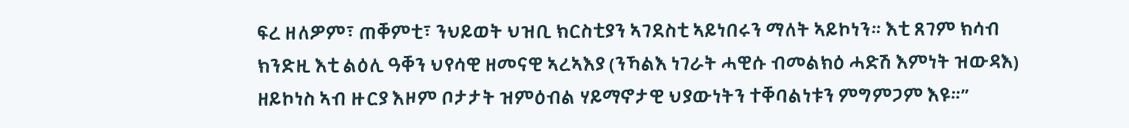ፍረ ዘለዎም፣ ጠቐምቲ፣ ንህይወት ህዝቢ ክርስቲያን ኣገደስቲ ኣይነበሩን ማለት ኣይኮነን። እቲ ጸገም ክሳብ ክንድዚ እቲ ልዕሊ ዓቐን ህየሳዊ ዘመናዊ ኣረኣእያ (ንኻልእ ነገራት ሓዊሱ ብመልክዕ ሓድሽ እምነት ዝውዳእ) ዘይኮነስ ኣብ ዙርያ እዞም ቦታታት ዝምዕብል ሃይማኖታዊ ህያውነትን ተቐባልነቱን ምግምጋም እዩ።”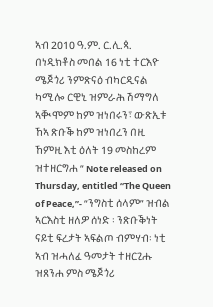ኣብ 2010 ዓ.ም. ር.ሊ.ጳ. በነዲክቶስ መበል 16 ነቲ ተርእዮ ሜጆጎሪ ንምጽናዕ ብካርዲናል ካሚሎ ርዊኒ ዝምራሕ ሽማግለ ኣቚሞም ከም ዝነበሩን፣ ውጽኢቱ ኸኣ ጽቡቕ ከም ዝነበረን በዚ ኸምዚ እቲ ዕለት 19 መስከረም ዝተዘርግሐ “ Note released on Thursday, entitled “The Queen of Peace,”- “ንግስቲ ሰላም” ዝብል ኣርእስቲ ዘለዎ ሰነድ ፡ ንጽቡቕነት ናይቲ ፍረታት ኣፍልጦ ብምሃብ፡ ነቲ ኣብ ዝሓለፈ ዓመታት ተዘርጊሑ ዝጸንሐ ምስ ሜጆጎሪ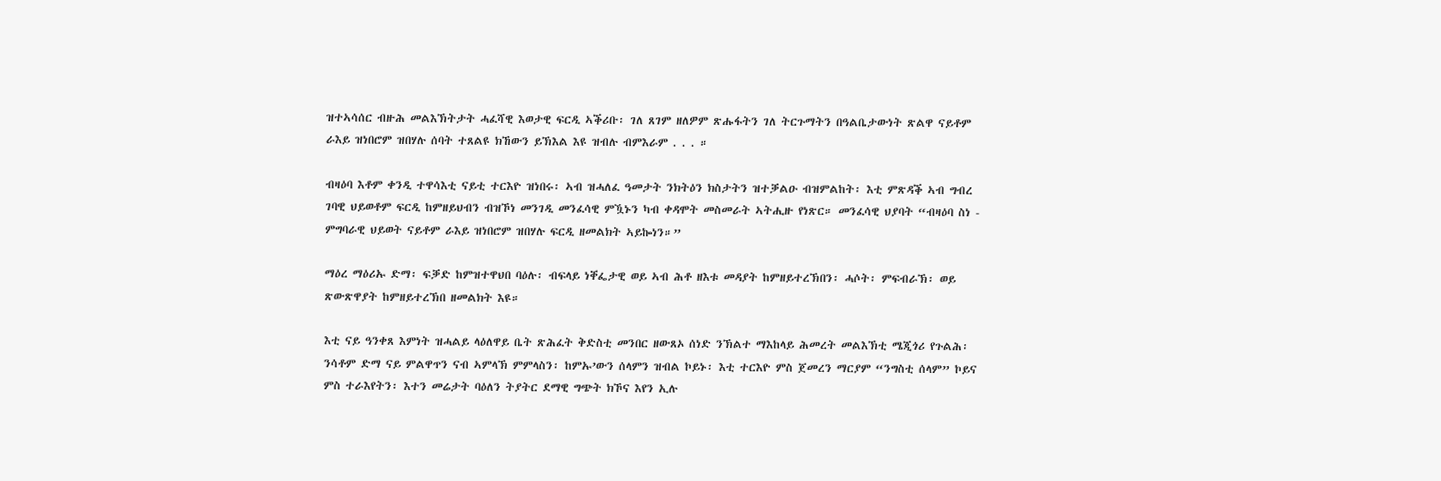ዝተኣሳሰር ብዙሕ መልእኽትታት ሓፈሻዊ እወታዊ ፍርዲ ኣቕሪቡ፡ ገለ ጸገም ዘለዎም ጽሑፋትን ገለ ትርጉማትን በዓልቤታውነት ጽልዋ ናይቶም ራእይ ዝነበሮም ዝበሃሉ ሰባት ተጸልዩ ክኸውን ይኽእል እዩ ዝብሉ ብምእራም . . . ።

ብዛዕባ እቶም ቀንዲ ተዋሳእቲ ናይቲ ተርእዮ ዝነበሩ፡ ኣብ ዝሓለፈ ዓመታት ንክትዕን ክስታትን ዝተቓልዑ ብዝምልከት፡ እቲ ምጽዳቕ ኣብ ግብረ ገባዊ ህይወቶም ፍርዲ ከምዘይህብን ብዝኾነ መንገዲ መንፈሳዊ ምዃኑን ካብ ቀዳሞት መስመራት ኣትሒዙ የነጽር። መንፈሳዊ ህያባት “ብዛዕባ ስነ - ምግባራዊ ህይወት ናይቶም ራእይ ዝነበሮም ዝበሃሉ ፍርዲ ዘመልክት ኣይኰነን።”

ማዕረ ማዕሪኡ ድማ፡ ፍቓድ ከምዝተዋህበ ባዕሉ፡ ብፍላይ ነቐፌታዊ ወይ ኣብ ሕቶ ዘእቱ መዳያት ከምዘይተረኽበን፡ ሓሶት፡ ምፍብራኽ፡ ወይ ጽውጽዋያት ከምዘይተረኽበ ዘመልክት እዩ።

እቲ ናይ ዓንቀጸ እምነት ዝሓልይ ላዕለዋይ ቤት ጽሕፈት ቅድስቲ መንበር ዘውጸኦ ሰነድ ንኽልተ ማእከላይ ሕመረት መልእኽቲ ሜጂጎሪ የጉልሕ፡ ንሳቶም ድማ ናይ ምልዋጥን ናብ ኣምላኽ ምምላስን፡ ከምኡ’ውን ሰላምን ዝብል ኮይኑ፡ እቲ ተርእዮ ምስ ጀመረን ማርያም “ንግስቲ ሰላም” ኮይና ምስ ተራእየትን፡ እተን መሬታት ባዕለን ትያትር ደማዊ ግጭት ክኾና እየን ኢሉ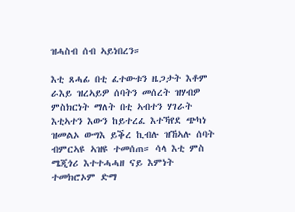ዝሓስብ ሰብ ኣይነበረን።

እቲ ጸሓፊ በቲ ፈተውቱን ዜጋታት እቶም ራእይ ዝረኣይዎ ሰባትን መሰረት ዝሃብዎ ምስክርነት ማለት በቲ ኣብተን ሃገራት እቲኣተን እውን ከይተረፈ እተኻየደ ጭካነ ዝመልኦ ውግእ ይቕረ ኪብሉ ዝኸኣሉ ሰባት ብምርኣዩ ኣዝዩ ተመሰጠ። ሳላ እቲ ምስ ሜጂጎሪ እተተሓሓዘ ናይ እምነት ተመክሮኦም ድማ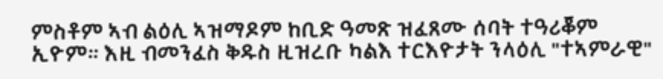ምስቶም ኣብ ልዕሊ ኣዝማዶም ከቢድ ዓመጽ ዝፈጸሙ ሰባት ተዓሪቖም ኢዮም። እዚ ብመንፈስ ቅዱስ ዚዝረቡ ካልእ ተርእዮታት ንላዕሊ "ተኣምራዊ"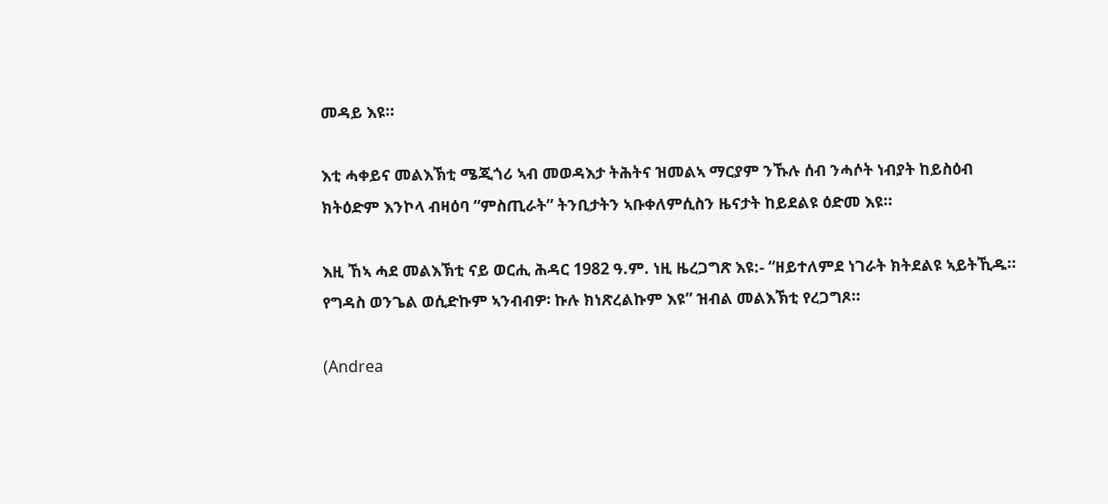መዳይ እዩ።

እቲ ሓቀይና መልእኽቲ ሜጂጎሪ ኣብ መወዳእታ ትሕትና ዝመልኣ ማርያም ንኹሉ ሰብ ንሓሶት ነብያት ከይስዕብ ክትዕድም እንኮላ ብዛዕባ “ምስጢራት” ትንቢታትን ኣቡቀለምሲስን ዜናታት ከይደልዩ ዕድመ እዩ።

እዚ ኸኣ ሓደ መልእኽቲ ናይ ወርሒ ሕዳር 1982 ዓ.ም. ነዚ ዜረጋግጽ እዩ:- “ዘይተለምደ ነገራት ክትደልዩ ኣይትኺዱ። የግዳስ ወንጌል ወሲድኩም ኣንብብዎ፡ ኩሉ ክነጽረልኩም እዩ” ዝብል መልእኽቲ የረጋግጾ።

(Andrea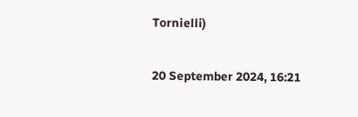Tornielli)

20 September 2024, 16:21